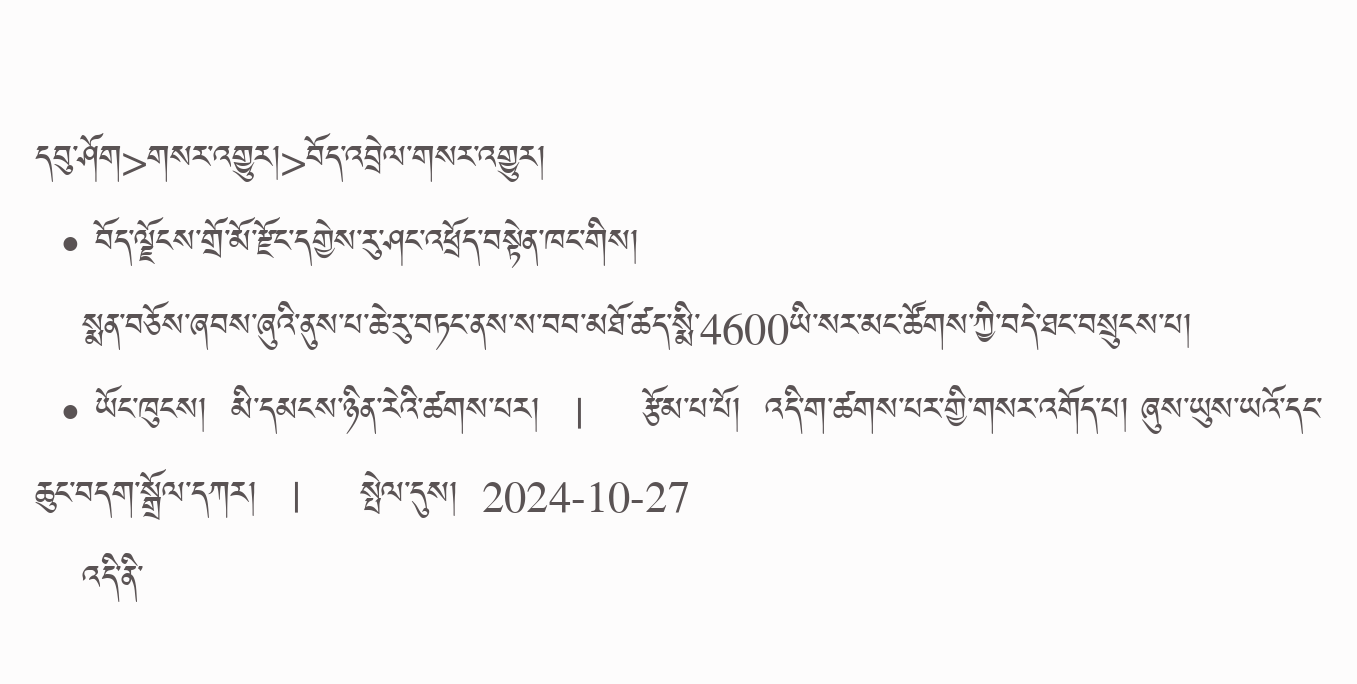དབུ་ཤོག>གསར་འགྱུར།>བོད་འབྲེལ་གསར་འགྱུར།
  • བོད་ལྗོངས་གྲོ་མོ་རྫོང་དགྱེས་རུ་ཤང་འཕྲོད་བསྟེན་ཁང་གིས།
    སྨན་བཅོས་ཞབས་ཞུའི་ནུས་པ་ཆེ་རུ་བཏང་ནས་ས་བབ་མཐོ་ཚད་སྨི་4600ཡི་སར་མང་ཚོགས་ཀྱི་བདེ་ཐང་བསྲུངས་པ།
  • ཡོང་ཁུངས།  མི་དམངས་ཉིན་རེའི་ཚགས་པར།   |     རྩོམ་པ་པོ།  འདི་ག་ཚགས་པར་གྱི་གསར་འགོད་པ། ཞུས་ཡུས་ཡའོ་དང་ཆུང་བདག་སྒྲོལ་དཀར།   |     སྤེལ་དུས།  2024-10-27
    འདི་ནི་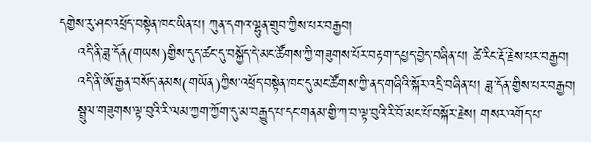དགྱེས་རུ་ཤང་འཕྲོད་བསྟེན་ཁང་ཡིན་པ། ཀུན་དགའ་ལྷུན་གྲུབ་ཀྱིས་པར་བརྒྱབ།
    འདི་ནི་ཟླ་དོན(གཡས)གྱིས་དུད་ཚང་དུ་བསྐྱོད་དེ་མང་ཚོགས་ཀྱི་གཟུགས་པོར་བརྟག་དཔྱད་བྱེད་བཞིན་པ། ཚེ་རིང་རྡོ་རྗེས་པར་བརྒྱབ།
    འདི་ནི་ཨོ་རྒྱན་བསོད་ནམས(གཡོན)ཀྱིས་འཕྲོད་བསྟེན་ཁང་དུ་མང་ཚོགས་ཀྱི་ནད་གཞིའི་སྐོར་འདྲི་བཞིན་པ། ཟླ་དོན་གྱིས་པར་བརྒྱབ།
    སྦྲུལ་གཟུགས་ལྟ་བུའི་རི་ལམ་ཀྱག་ཀྱོག་དུ་མ་བརྒྱུད་པ་དང་གནམ་གྱི་ཀ་བ་ལྟ་བུའི་རི་བོ་མང་པོ་བསྐོར་རྗེས། གསར་འགོད་པ་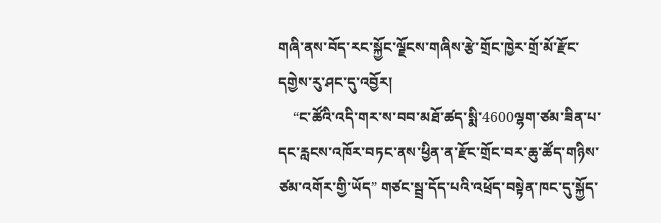གཞི་ནས་བོད་རང་སྐྱོང་ལྗོངས་གཞིས་རྩེ་གྲོང་ཁྱེར་གྲོ་མོ་རྫོང་དགྱེས་རུ་ཤང་དུ་འབྱོར།
    “ང་ཚོའི་འདི་གར་ས་བབ་མཐོ་ཚད་སྨི་4600ལྷག་ཙམ་ཟིན་པ་དང་རླངས་འཁོར་བཏང་ནས་ཕྱིན་ན་རྫོང་གྲོང་བར་ཆུ་ཚོད་གཉིས་ཙམ་འགོར་གྱི་ཡོད” གཙང་སྦྲ་དོད་པའི་འཕྲོད་བསྟེན་ཁང་དུ་སྐྱོད་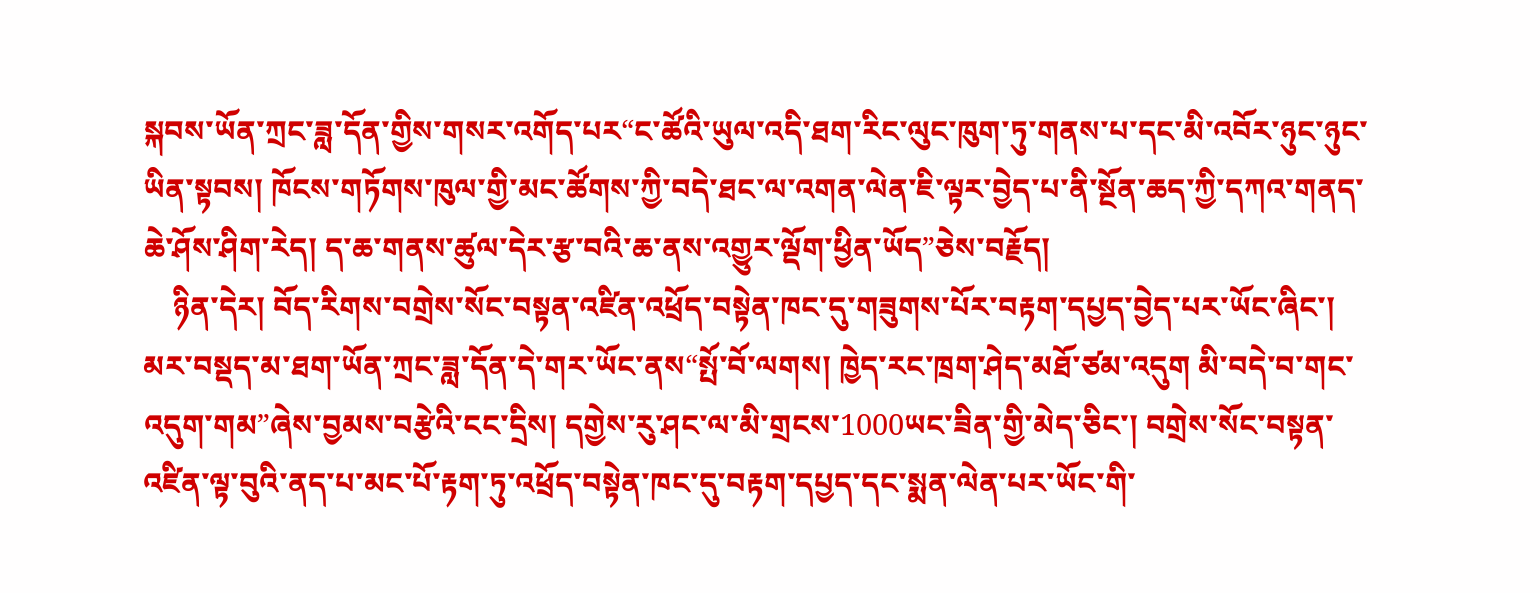སྐབས་ཡོན་ཀྲང་ཟླ་དོན་གྱིས་གསར་འགོད་པར“ང་ཚོའི་ཡུལ་འདི་ཐག་རིང་ལུང་ཁུག་ཏུ་གནས་པ་དང་མི་འབོར་ཉུང་ཉུང་ཡིན་སྟབས། ཁོངས་གཏོགས་ཁུལ་གྱི་མང་ཚོགས་ཀྱི་བདེ་ཐང་ལ་འགན་ལེན་ཇི་ལྟར་བྱེད་པ་ནི་སྔོན་ཆད་ཀྱི་དཀའ་གནད་ཆེ་ཤོས་ཤིག་རེད། ད་ཆ་གནས་ཚུལ་དེར་རྩ་བའི་ཆ་ནས་འགྱུར་ལྡོག་ཕྱིན་ཡོད”ཅེས་བརྗོད།
    ཉིན་དེར། བོད་རིགས་བགྲེས་སོང་བསྟན་འཛིན་འཕྲོད་བསྟེན་ཁང་དུ་གཟུགས་པོར་བརྟག་དཔྱད་བྱེད་པར་ཡོང་ཞིང་། མར་བསྡད་མ་ཐག་ཡོན་ཀྲང་ཟླ་དོན་དེ་གར་ཡོང་ནས“སྤོ་བོ་ལགས། ཁྱེད་རང་ཁྲག་ཤེད་མཐོ་ཙམ་འདུག མི་བདེ་བ་གང་འདུག་གམ”ཞེས་བྱམས་བརྩེའི་ངང་དྲིས། དགྱེས་རུ་ཤང་ལ་མི་གྲངས་1000ཡང་ཟིན་གྱི་མེད་ཅིང་། བགྲེས་སོང་བསྟན་འཛིན་ལྟ་བུའི་ནད་པ་མང་པོ་རྟག་ཏུ་འཕྲོད་བསྟེན་ཁང་དུ་བརྟག་དཔྱད་དང་སྨན་ལེན་པར་ཡོང་གི་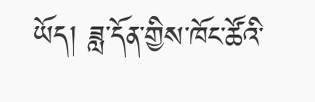ཡོད། ཟླ་དོན་གྱིས་ཁོང་ཚོའི་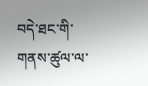བདེ་ཐང་གི་གནས་ཚུལ་ལ་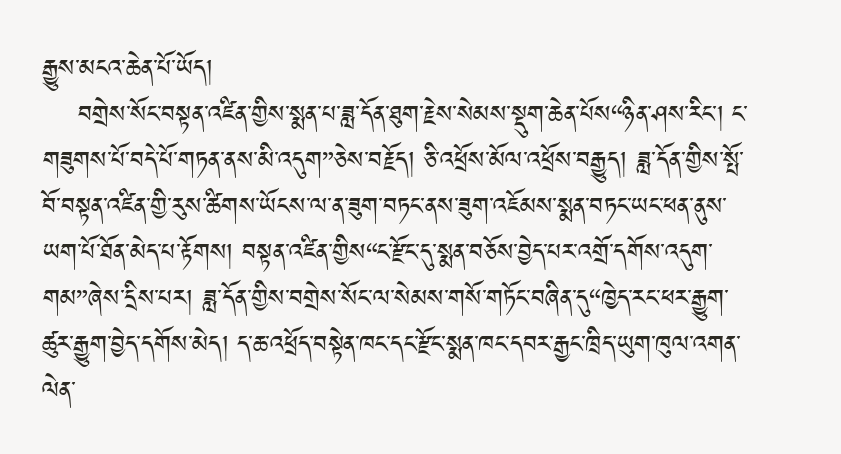རྒྱུས་མངའ་ཆེན་པོ་ཡོད།
    བགྲེས་སོང་བསྟན་འཛིན་གྱིས་སྨན་པ་ཟླ་དོན་ཐུག་རྗེས་སེམས་སྡུག་ཆེན་པོས“ཉིན་ཤས་རིང་། ང་གཟུགས་པོ་བདེ་པོ་གཏན་ནས་མི་འདུག”ཅེས་བརྗོད། ཅི་འཕྲོས་མོལ་འཕྲོས་བརྒྱུད། ཟླ་དོན་གྱིས་སྤོ་བོ་བསྟན་འཛིན་གྱི་རུས་ཚིགས་ཡོངས་ལ་ན་ཟུག་བཏང་ནས་ཟུག་འཇོམས་སྨན་བཏང་ཡང་ཕན་ནུས་ཡག་པོ་ཐོན་མེད་པ་རྟོགས། བསྟན་འཛིན་གྱིས“ང་རྫོང་དུ་སྨན་བཅོས་བྱེད་པར་འགྲོ་དགོས་འདུག་གམ”ཞེས་དྲིས་པར། ཟླ་དོན་གྱིས་བགྲེས་སོང་ལ་སེམས་གསོ་གཏོང་བཞིན་དུ“ཁྱེད་རང་ཕར་རྒྱུག་ཚུར་རྒྱུག་བྱེད་དགོས་མེད། ད་ཆ་འཕྲོད་བསྟེན་ཁང་དང་རྫོང་སྨན་ཁང་དབར་རྒྱང་ཁྲིད་ཡུག་ཁུལ་འགན་ལེན་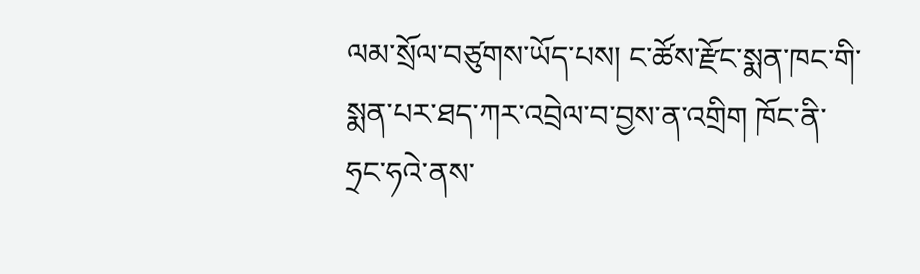ལམ་སྲོལ་བཙུགས་ཡོད་པས། ང་ཚོས་རྫོང་སྨན་ཁང་གི་སྨན་པར་ཐད་ཀར་འབྲེལ་བ་བྱས་ན་འགྲིག ཁོང་ནི་ཧྲང་ཧའེ་ནས་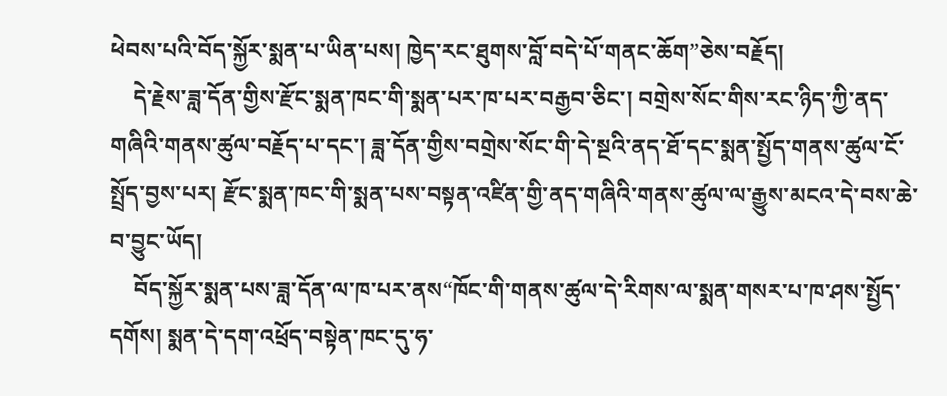ཕེབས་པའི་བོད་སྐྱོར་སྨན་པ་ཡིན་པས། ཁྱེད་རང་ཐུགས་བློ་བདེ་པོ་གནང་ཆོག”ཅེས་བརྗོད།
    དེ་རྗེས་ཟླ་དོན་གྱིས་རྫོང་སྨན་ཁང་གི་སྨན་པར་ཁ་པར་བརྒྱབ་ཅིང་། བགྲེས་སོང་གིས་རང་ཉིད་ཀྱི་ནད་གཞིའི་གནས་ཚུལ་བརྗོད་པ་དང་། ཟླ་དོན་གྱིས་བགྲེས་སོང་གི་དེ་སྔའི་ནད་ཐོ་དང་སྨན་སྤྱོད་གནས་ཚུལ་ངོ་སྤྲོད་བྱས་པར། རྫོང་སྨན་ཁང་གི་སྨན་པས་བསྟན་འཛིན་གྱི་ནད་གཞིའི་གནས་ཚུལ་ལ་རྒྱུས་མངའ་དེ་བས་ཆེ་བ་བྱུང་ཡོད།
    བོད་སྐྱོར་སྨན་པས་ཟླ་དོན་ལ་ཁ་པར་ནས“ཁོང་གི་གནས་ཚུལ་དེ་རིགས་ལ་སྨན་གསར་པ་ཁ་ཤས་སྤྱོད་དགོས། སྨན་དེ་དག་འཕྲོད་བསྟེན་ཁང་དུ་ཧ་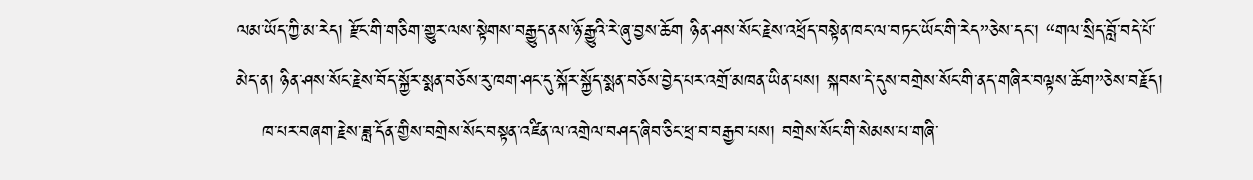ལམ་ཡོད་ཀྱི་མ་རེད། རྫོང་གི་གཅིག་གྱུར་ལས་སྟེགས་བརྒྱུད་ནས་ཉོ་རྒྱུའི་རེ་ཞུ་བྱས་ཆོག ཉིན་ཤས་སོང་རྗེས་འཕྲོད་བསྟེན་ཁང་ལ་བཏང་ཡོང་གི་རེད”ཅེས་དང་། “གལ་སྲིད་བློ་བདེ་པོ་མེད་ན། ཉིན་ཤས་སོང་རྗེས་བོད་སྐྱོར་སྨན་བཅོས་རུ་ཁག་ཤང་དུ་སྐོར་སྐྱོད་སྨན་བཅོས་བྱེད་པར་འགྲོ་མཁན་ཡིན་པས། སྐབས་དེ་དུས་བགྲེས་སོང་གི་ནད་གཞིར་བལྟས་ཆོག”ཅེས་བརྗོད།
    ཁ་པར་བཞག་རྗེས་ཟླ་དོན་གྱིས་བགྲེས་སོང་བསྟན་འཛིན་ལ་འགྲེལ་བཤད་ཞིབ་ཅིང་ཕྲ་བ་བརྒྱབ་པས། བགྲེས་སོང་གི་སེམས་པ་གཞི་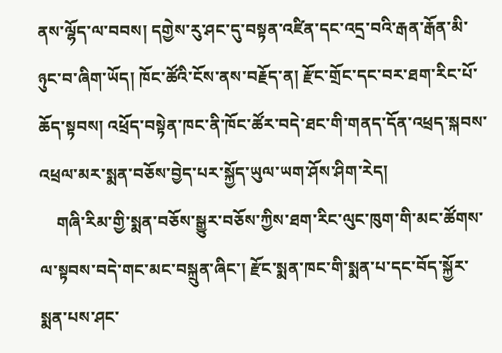ནས་ལྷོད་ལ་བབས། དགྱེས་རུ་ཤང་དུ་བསྟན་འཛིན་དང་འདྲ་བའི་རྒན་རྒོན་མི་ཉུང་བ་ཞིག་ཡོད། ཁོང་ཚོའི་ངོས་ནས་བརྗོད་ན། རྫོང་གྲོང་དང་བར་ཐག་རིང་པོ་ཆོད་སྟབས། འཕྲོད་བསྟེན་ཁང་ནི་ཁོང་ཚོར་བདེ་ཐང་གི་གནད་དོན་འཕྲད་སྐབས་འཕྲལ་མར་སྨན་བཅོས་བྱེད་པར་སྐྱོད་ཡུལ་ཡག་ཤོས་ཤིག་རེད།
    གཞི་རིམ་གྱི་སྨན་བཅོས་སྒྱུར་བཅོས་ཀྱིས་ཐག་རིང་ལུང་ཁུག་གི་མང་ཚོགས་ལ་སྟབས་བདེ་གང་མང་བསྐྲུན་ཞིང་། རྫོང་སྨན་ཁང་གི་སྨན་པ་དང་བོད་སྐྱོར་སྨན་པས་ཤང་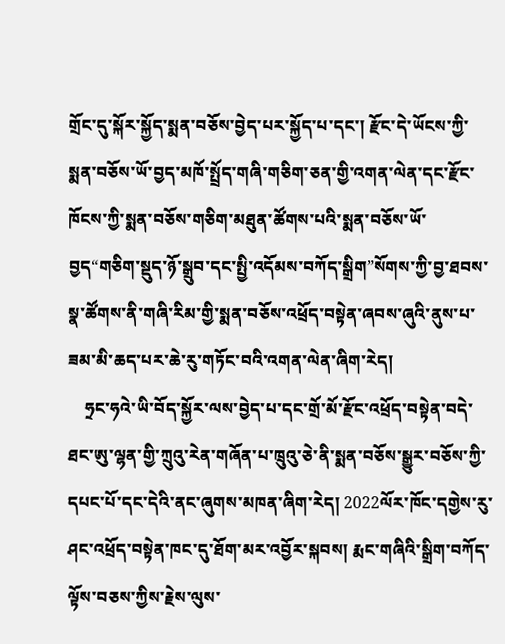གྲོང་དུ་སྐོར་སྐྱོད་སྨན་བཅོས་བྱེད་པར་སྐྱོད་པ་དང་། རྫོང་དེ་ཡོངས་ཀྱི་སྨན་བཅོས་ཡོ་བྱད་མཁོ་སྤྲོད་གཞི་གཅིག་ཅན་གྱི་འགན་ལེན་དང་རྫོང་ཁོངས་ཀྱི་སྨན་བཅོས་གཅིག་མཐུན་ཚོགས་པའི་སྨན་བཅོས་ཡོ་བྱད“གཅིག་སྡུད་ཉོ་སྒྲུབ་དང་སྤྱི་འདོམས་བཀོད་སྒྲིག”སོགས་ཀྱི་བྱ་ཐབས་སྣ་ཚོགས་ནི་གཞི་རིམ་གྱི་སྨན་བཅོས་འཕྲོད་བསྟེན་ཞབས་ཞུའི་ནུས་པ་ཟམ་མི་ཆད་པར་ཆེ་རུ་གཏོང་བའི་འགན་ལེན་ཞིག་རེད།
    ཧྲང་ཧའེ་ཡི་བོད་སྐྱོར་ལས་བྱེད་པ་དང་གྲོ་མོ་རྫོང་འཕྲོད་བསྟེན་བདེ་ཐང་ཨུ་ལྷན་གྱི་ཀྲུའུ་རེན་གཞོན་པ་ཁྲུའུ་ཅེ་ནི་སྨན་བཅོས་སྒྱུར་བཅོས་ཀྱི་དཔང་པོ་དང་དེའི་ནང་ཞུགས་མཁན་ཞིག་རེད། 2022ལོར་ཁོང་དགྱེས་རུ་ཤང་འཕྲོད་བསྟེན་ཁང་དུ་ཐོག་མར་འབྱོར་སྐབས། རྨང་གཞིའི་སྒྲིག་བཀོད་ལྟོས་བཅས་ཀྱིས་རྗེས་ལུས་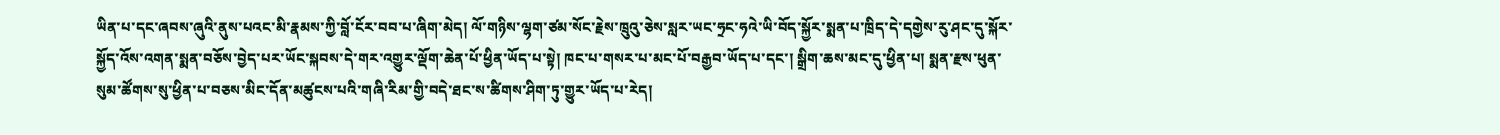ཡིན་པ་དང་ཞབས་ཞུའི་ནུས་པའང་མི་རྣམས་ཀྱི་བློ་ངོར་བབ་པ་ཞིག་མེད། ལོ་གཉིས་ལྷག་ཙམ་སོང་རྗེས་ཁྲུའུ་ཅེས་སླར་ཡང་ཧྲང་ཧའེ་ཡི་བོད་སྐྱོར་སྨན་པ་ཁྲིད་དེ་དགྱེས་རུ་ཤང་དུ་སྐོར་སྐྱོད་འོས་འགན་སྨན་བཅོས་བྱེད་པར་ཡོང་སྐབས་དེ་གར་འགྱུར་ལྡོག་ཆེན་པོ་ཕྱིན་ཡོད་པ་སྟེ། ཁང་པ་གསར་པ་མང་པོ་བརྒྱབ་ཡོད་པ་དང་། སྒྲིག་ཆས་མང་དུ་ཕྱིན་པ། སྨན་རྫས་ཕུན་སུམ་ཚོགས་སུ་ཕྱིན་པ་བཅས་མིང་དོན་མཚུངས་པའི་གཞི་རིམ་གྱི་བདེ་ཐང་ས་ཚིགས་ཤིག་ཏུ་གྱུར་ཡོད་པ་རེད།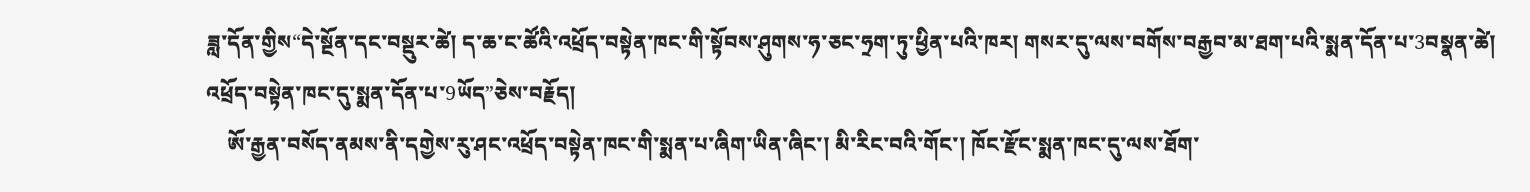ཟླ་དོན་གྱིས“དེ་སྔོན་དང་བསྡུར་ཚེ། ད་ཆ་ང་ཚོའི་འཕྲོད་བསྟེན་ཁང་གི་སྟོབས་ཤུགས་ཧ་ཅང་ཧྲག་ཏུ་ཕྱིན་པའི་ཁར། གསར་དུ་ལས་བགོས་བརྒྱབ་མ་ཐག་པའི་སྨན་དོན་པ་3བསྣན་ཚེ། འཕྲོད་བསྟེན་ཁང་དུ་སྨན་དོན་པ་9ཡོད”ཅེས་བརྗོད།
    ཨོ་རྒྱན་བསོད་ནམས་ནི་དགྱེས་རུ་ཤང་འཕྲོད་བསྟེན་ཁང་གི་སྨན་པ་ཞིག་ཡིན་ཞིང་། མི་རིང་བའི་གོང་། ཁོང་རྫོང་སྨན་ཁང་དུ་ལས་ཐོག་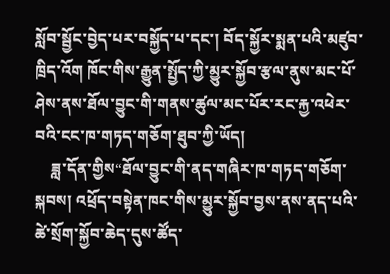སློབ་སྦྱོང་བྱེད་པར་བསྐྱོད་པ་དང་། བོད་སྐྱོར་སྨན་པའི་མཛུབ་ཁྲིད་འོག ཁོང་གིས་རྒྱུན་སྤྱོད་ཀྱི་མྱུར་སྐྱོབ་རྩལ་ནུས་མང་པོ་ཤེས་ནས་ཐོལ་བྱུང་གི་གནས་ཚུལ་མང་པོར་རང་རྐྱ་འཕེར་བའི་ངང་ཁ་གཏད་གཅོག་ཐུབ་ཀྱི་ཡོད།
    ཟླ་དོན་གྱིས“ཐོལ་བྱུང་གི་ནད་གཞིར་ཁ་གཏད་གཅོག་སྐབས། འཕྲོད་བསྟེན་ཁང་གིས་མྱུར་སྐྱོབ་བྱས་ནས་ནད་པའི་ཚེ་སྲོག་སྐྱོབ་ཆེད་དུས་ཚོད་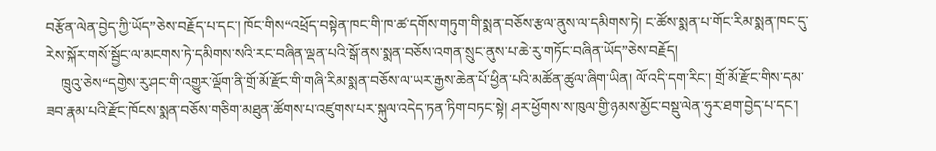བརྩོན་ལེན་བྱེད་ཀྱི་ཡོད”ཅེས་བརྗོད་པ་དང་། ཁོང་གིས“འཕྲོད་བསྟེན་ཁང་གི་ཁ་ཚ་དགོས་གཏུག་གི་སྨན་བཅོས་རྩལ་ནུས་ལ་དམིགས་ཏེ། ང་ཚོས་སྨན་པ་གོང་རིམ་སྨན་ཁང་དུ་རེས་སྐོར་གསོ་སྦྱོང་ལ་མངགས་ཏེ་དམིགས་སའི་རང་བཞིན་ལྡན་པའི་སྒོ་ནས་སྨན་བཅོས་འགན་སྲུང་ནུས་པ་ཆེ་རུ་གཏོང་བཞིན་ཡོད”ཅེས་བརྗོད།
    ཁྲུའུ་ཅེས“དགྱེས་རུ་ཤང་གི་འགྱུར་ལྡོག་ནི་གྲོ་མོ་རྫོང་གི་གཞི་རིམ་སྨན་བཅོས་ལ་ཡར་རྒྱས་ཆེན་པོ་ཕྱིན་པའི་མཚོན་ཚུལ་ཞིག་ཡིན། ལོ་འདི་དག་རིང་། གྲོ་མོ་རྫོང་གིས་དམ་ཟབ་རྣམ་པའི་རྫོང་ཁོངས་སྨན་བཅོས་གཅིག་མཐུན་ཚོགས་པ་འཛུགས་པར་སྐུལ་འདེད་ཏན་ཏིག་བཏང་སྟེ། ཤར་ཕྱོགས་ས་ཁུལ་གྱི་ཉམས་མྱོང་བསྡུ་ལེན་ཧུར་ཐག་བྱེད་པ་དང་།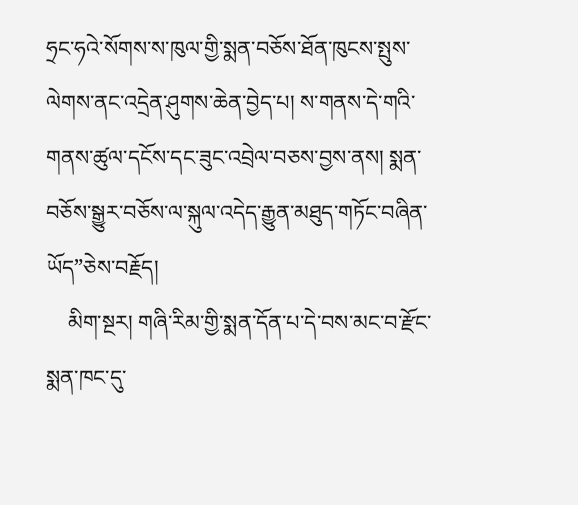ཧྲང་ཧའེ་སོགས་ས་ཁུལ་གྱི་སྨན་བཅོས་ཐོན་ཁུངས་སྤུས་ལེགས་ནང་འདྲེན་ཤུགས་ཆེན་བྱེད་པ། ས་གནས་དེ་གའི་གནས་ཚུལ་དངོས་དང་ཟུང་འབྲེལ་བཅས་བྱས་ནས། སྨན་བཅོས་སྒྱུར་བཅོས་ལ་སྐུལ་འདེད་རྒྱུན་མཐུད་གཏོང་བཞིན་ཡོད”ཅེས་བརྗོད།
    མིག་སྔར། གཞི་རིམ་གྱི་སྨན་དོན་པ་དེ་བས་མང་བ་རྫོང་སྨན་ཁང་དུ་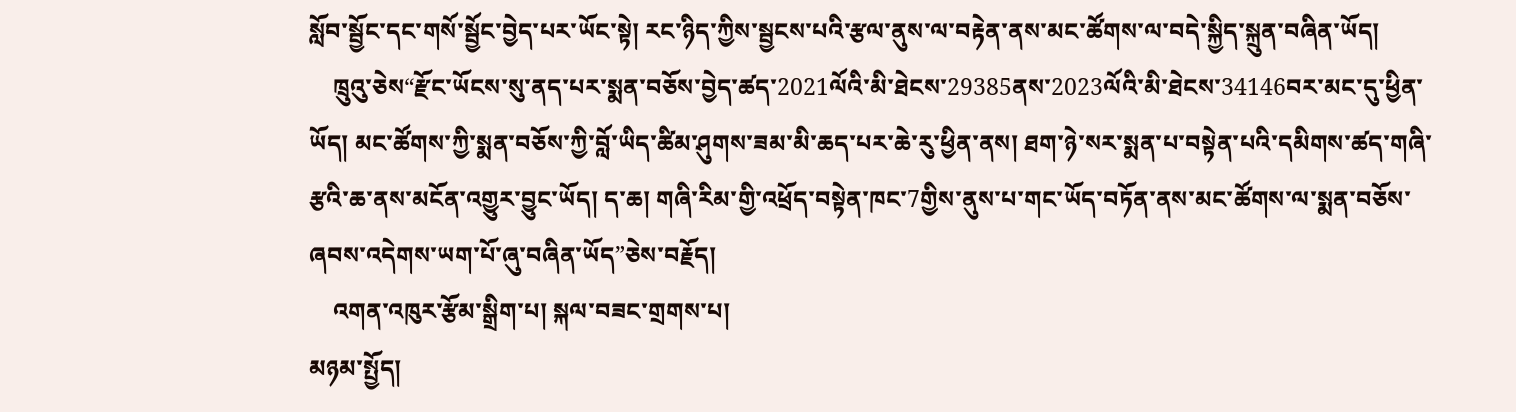སློབ་སྦྱོང་དང་གསོ་སྦྱོང་བྱེད་པར་ཡོང་སྟེ། རང་ཉིད་ཀྱིས་སྦྱངས་པའི་རྩལ་ནུས་ལ་བརྟེན་ནས་མང་ཚོགས་ལ་བདེ་སྐྱིད་སྐྲུན་བཞིན་ཡོད།
    ཁྲུའུ་ཅེས“རྫོང་ཡོངས་སུ་ནད་པར་སྨན་བཅོས་བྱེད་ཚད་2021ལོའི་མི་ཐེངས་29385ནས་2023ལོའི་མི་ཐེངས་34146བར་མང་དུ་ཕྱིན་ཡོད། མང་ཚོགས་ཀྱི་སྨན་བཅོས་ཀྱི་བློ་ཡིད་ཚིམ་ཤུགས་ཟམ་མི་ཆད་པར་ཆེ་རུ་ཕྱིན་ནས། ཐག་ཉེ་སར་སྨན་པ་བསྟེན་པའི་དམིགས་ཚད་གཞི་རྩའི་ཆ་ནས་མངོན་འགྱུར་བྱུང་ཡོད། ད་ཆ། གཞི་རིམ་གྱི་འཕྲོད་བསྟེན་ཁང་7གྱིས་ནུས་པ་གང་ཡོད་བཏོན་ནས་མང་ཚོགས་ལ་སྨན་བཅོས་ཞབས་འདེགས་ཡག་པོ་ཞུ་བཞིན་ཡོད”ཅེས་བརྗོད།
    འགན་འཁུར་རྩོམ་སྒྲིག་པ། སྐལ་བཟང་གྲགས་པ།
མཉམ་སྤྱོད།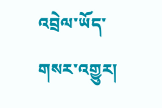འབྲེལ་ཡོད་གསར་འགྱུར།